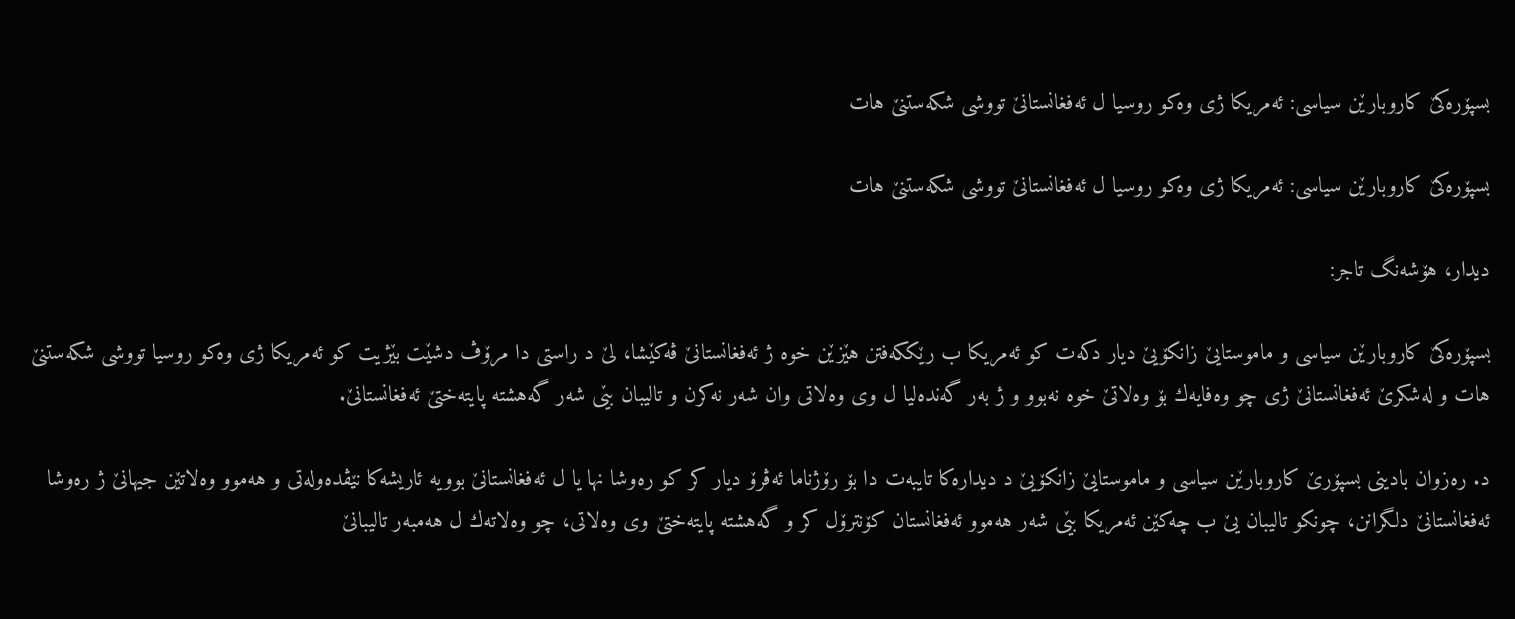بسپۆره‌كێ كاروبارێن سیاسی: ئه‌مریكا ژی وه‌كو روسیا ل ئه‌فغانستانێ تووشی شكه‌ستنێ هات

بسپۆره‌كێ كاروبارێن سیاسی: ئه‌مریكا ژی وه‌كو روسیا ل ئه‌فغانستانێ تووشی شكه‌ستنێ هات

دیدار، هۆشه‌نگ تاجر:

بسپۆره‌كێ كاروبارێن سیاسی و ماموستایێ زانكۆیێ دیار دكه‌ت كو ئه‌مریكا ب رێككه‌فتن هێزێن خوه‌ ژ ئه‌فغانستانێ ڤه‌كێشا، لێ د راستی دا مرۆڤ دشێت بێژیت كو ئه‌مریكا ژی وه‌كو روسیا تووشی شكه‌ستنێ هات و له‌شكرێ ئه‌فغانستانێ ژی چو وه‌فایه‌ك بۆ وه‌لاتێ خوه‌ نه‌بوو و ژ به‌ر گه‌نده‌لیا ل وی وه‌لاتی وان شه‌ر نه‌كرن و تالیبان بێی شه‌ر گه‌هشته‌ پایته‌ختێ ئه‌فغانستانێ.

د. ره‌زوان بادینی بسپۆرێ كاروبارێن سیاسی و ماموستایێ زانكۆیێ د دیداره‌كا تایبه‌ت دا بۆ رۆژناما ئه‌ڤرۆ دیار كر كو ره‌وشا نها یا ل ئه‌فغانستانێ بوویه‌ ئاریشه‌كا نێڤده‌وله‌تی و هه‌موو وه‌لاتێن جیهانێ ژ ره‌وشا ئه‌فغانستانێ دلگرانن، چونكو تالیبان یێ ب چه‌كێن ئه‌مریكا بێی شه‌ر هه‌موو ئه‌فغانستان كۆنترۆل كر و گه‌هشته‌ پایته‌ختێ وی وه‌لاتی، چو وه‌لاته‌ك ل هه‌مبه‌ر تالیبانێ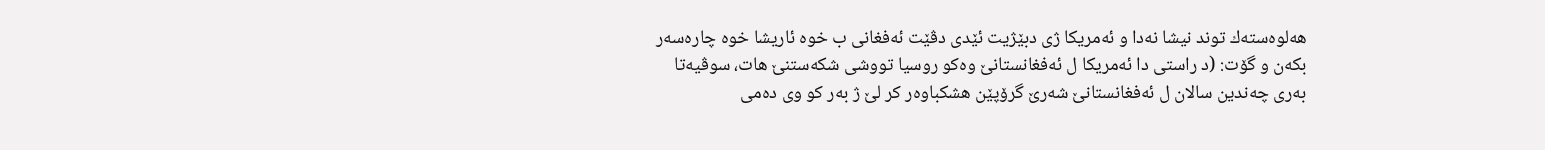هه‌لوه‌سته‌ك توند نیشا نه‌دا و ئه‌مریكا ژی دبێژیت ئێدی دڤێت ئه‌فغانی ب خوه‌ ئاریشا خوه‌ چاره‌سه‌ر بكه‌ن و گۆت: (د راستی دا ئه‌مریكا ل ئه‌فغانستانێ وه‌كو روسیا تووشی شكه‌ستنێ هات، سوڤیه‌تا به‌ری چه‌ندین سالان ل ئه‌فغانستانێ شه‌رێ گرۆپێن هشكباوه‌ر كر لێ ژ به‌ر كو وی ده‌می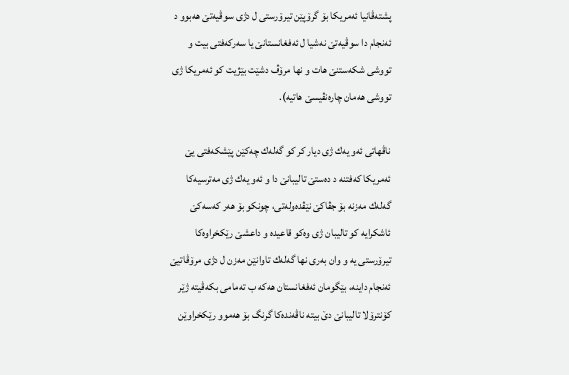پشته‌ڤانیا ئه‌مریكا بۆ گرۆپێن تیرۆرستی ل دژی سوڤیه‌تێ هه‌بوو د ئه‌نجام دا سوڤیه‌تێ نه‌شیا ل ئه‌فغانستانێ یا سه‌ركه‌فتی بیت و تووشی شكه‌ستنێ هات و نها مرۆڤ دشێت بێژیت كو ئه‌مریكا ژی تووشی هه‌مان چاره‌نڤیسێ هاتیه‌).

ناڤهاتی ئه‌و یه‌ك ژی دیار كر كو گه‌له‌ك چه‌كێن پێشكه‌فتی یێ ئه‌مریكا كه‌فتنه‌ د ده‌ستێ تالیبانێ دا و ئه‌و یه‌ك ژی مه‌ترسیه‌كا گه‌له‌ك مه‌زنه‌ بۆ جڤاكێ نێڤده‌وله‌تی، چونكو بۆ هه‌ر كه‌سه‌كێ ئاشكرایه‌ كو تالیبان ژی وه‌كو قاعیده‌ و داعشێ رێكخراوه‌كا تیرۆرستی یه‌ و وان به‌ری نها گه‌له‌ك تاوانێن مه‌زن ل دژی مرۆڤاتیێ ئه‌نجام داینه‌، بێگومان ئه‌فغانستان هه‌كه‌ ب ته‌مامی بكه‌ڤیته‌ ژێر كۆنترۆلا تالیبانێ دێ بیته‌ ناڤه‌نده‌كا گرنگ بۆ هه‌موو رێكخراوێن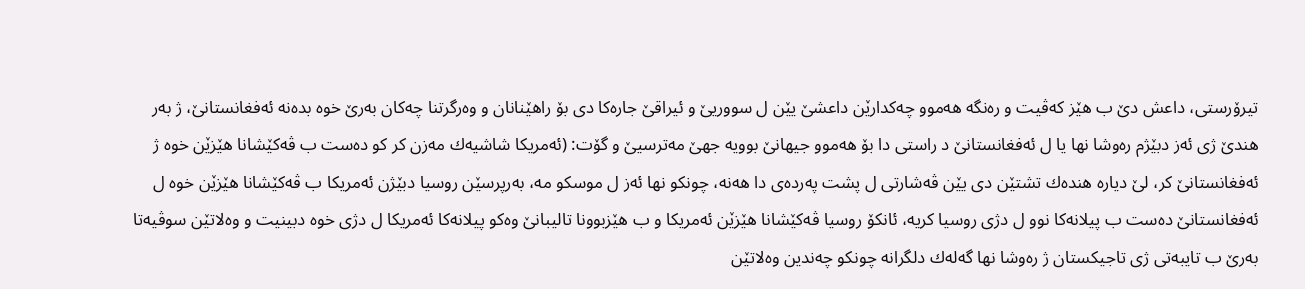تیرۆرستی، داعش دێ ب هێز كه‌ڤیت و ره‌نگه‌ هه‌موو چه‌كدارێن داعشێ یێن ل سووریێ و ئیراقێ جاره‌كا دی بۆ راهێنانان و وه‌رگرتنا چه‌كان به‌رێ خوه‌ بده‌نه‌ ئه‌فغانستانێ، ژ به‌ر هندێ ژی ئه‌ز دبێژم ره‌وشا نها یا ل ئه‌فغانستانێ د راستی دا بۆ هه‌موو جیهانێ بوویه‌ جهێ مه‌ترسیێ و گۆت: (ئه‌مریكا شاشیه‌ك مه‌زن كر كو ده‌ست ب ڤه‌كێشانا هێزێن خوه‌ ژ ئه‌فغانستانێ كر، لێ دیاره‌ هنده‌ك تشتێن دی یێن ڤه‌شارتی ل پشت په‌رده‌ی دا هه‌نه‌، چونكو نها ئه‌ز ل موسكو مه‌، به‌رپرسێن روسیا دبێژن ئه‌مریكا ب ڤه‌كێشانا هێزێن خوه‌ ل ئه‌فغانستانێ ده‌ست ب پیلانه‌كا نوو ل دژی روسیا كریه‌، ئانكۆ روسیا ڤه‌كێشانا هێزێن ئه‌مریكا و ب هێزبوونا تالیبانێ وه‌كو پیلانه‌كا ئه‌مریكا ل دژی خوه‌ دبینیت و وه‌لاتێن سوڤیه‌تا به‌رێ ب تایبه‌تی ژی تاجیكستان ژ ره‌وشا نها گه‌له‌ك دلگرانه‌ چونكو چه‌ندین وه‌لاتێن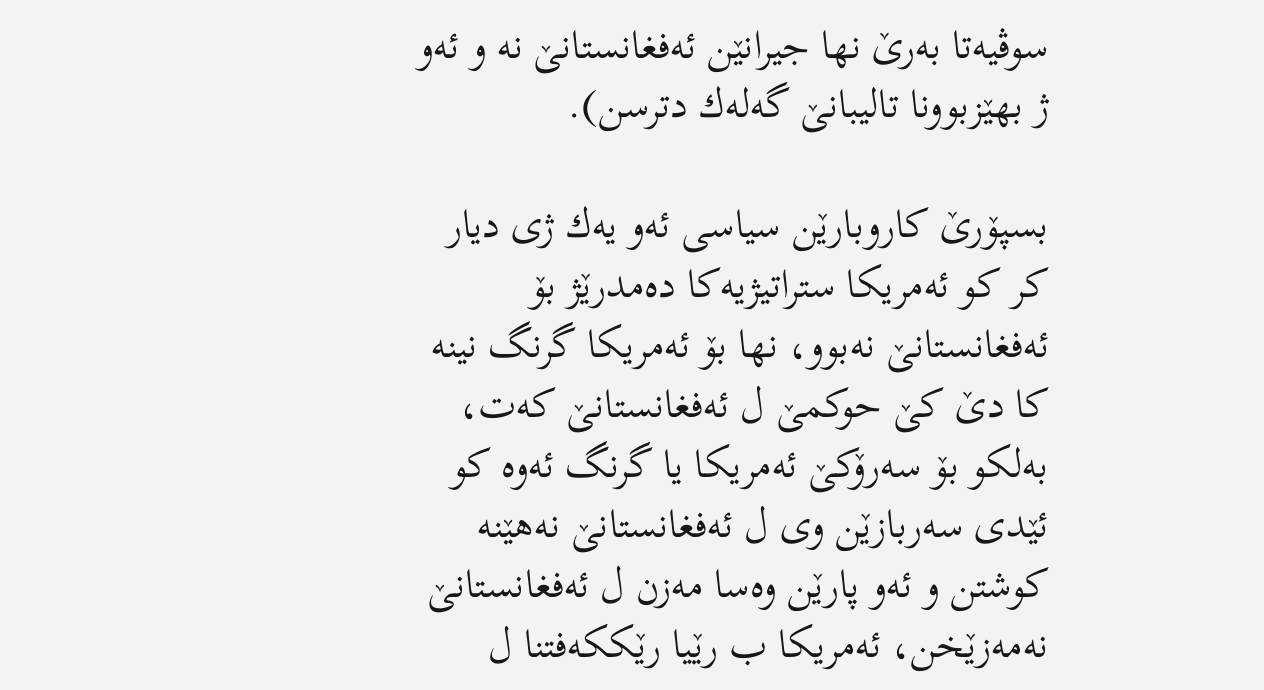سوڤیه‌تا به‌رێ نها جیرانێن ئه‌فغانستانێ نه‌ و ئه‌و ژ بهێزبوونا تالیبانێ گه‌له‌ك دترسن).

بسپۆرێ كاروبارێن سیاسی ئه‌و یه‌ك ژی دیار كر كو ئه‌مریكا ستراتیژیه‌كا ده‌مدرێژ بۆ ئه‌فغانستانێ نه‌بوو، نها بۆ ئه‌مریكا گرنگ نینه‌ كا دێ كێ حوكمێ ل ئه‌فغانستانێ كه‌ت، به‌لكو بۆ سه‌رۆكێ ئه‌مریكا یا گرنگ ئه‌وه‌ كو ئێدی سه‌ربازێن وی ل ئه‌فغانستانێ نه‌هێنه‌ كوشتن و ئه‌و پارێن وه‌سا مه‌زن ل ئه‌فغانستانێ نه‌مه‌زێخن، ئه‌مریكا ب رێیا رێككه‌فتنا ل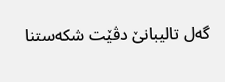گه‌ل تالیبانێ دڤێت شكه‌ستنا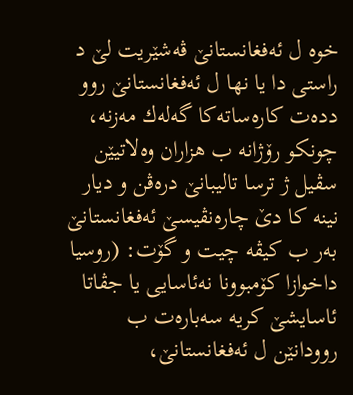خوه‌ ل ئه‌فغانستانێ ڤه‌شێریت لێ د راستی دا یا نها ل ئه‌فغانستانێ روو دده‌ت كاره‌ساته‌كا گه‌له‌ك مه‌زنه‌، چونكو رۆژانه‌ ب هزاران وه‌لاتیێن سڤیل ژ ترسا تالیبانێ دره‌ڤن و دیار نینه‌ كا دێ چاره‌نڤیسێ ئه‌فغانستانێ به‌ر ب كیڤه‌ چیت و گۆت: (روسیا داخوازا كۆمبوونا نه‌ئاسایی یا جڤاتا ئاسایشێ كریه‌ سه‌باره‌ت ب روودانێن ل ئه‌فغانستانێ،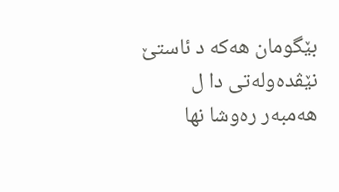بێگومان هه‌كه‌ د ئاستێ نێڤده‌وله‌تی دا ل هه‌مبه‌ر ره‌وشا نها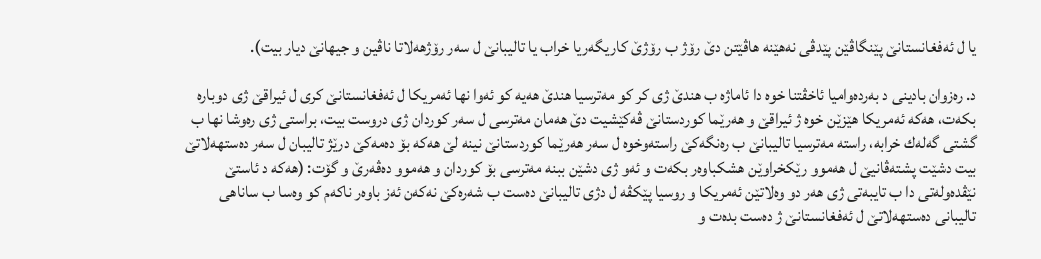یا ل ئه‌فغانستانێ پێنگاڤێن پێدڤی نه‌هێنه‌ هاڤێتن دێ رۆژ ب رۆژێ كاریگه‌ریا خراب یا تالیبانێ ل سه‌ر رۆژهه‌لاتا ناڤین و جیهانێ دیار بیت).

د. ره‌زوان بادینی د به‌رده‌وامیا ئاخڤتنا خوه‌ دا ئاماژه‌ ب هندێ ژی كر كو مه‌ترسیا هندێ هه‌یه‌ كو ئه‌وا نها ئه‌مریكا ل ئه‌فغانستانێ كری ل ئیراقێ ژی دوباره‌ بكه‌ت، هه‌كه‌ ئه‌مریكا هێزێن خوه‌ ژ ئیراقێ و هه‌رێما كوردستانێ ڤه‌كێشیت دێ هه‌مان مه‌ترسی ل سه‌ر كوردان ژی دروست بیت، براستی ژی ره‌وشا نها ب گشتی گه‌له‌ك خرابه‌، راسته‌ مه‌ترسیا تالیبانێ ب ره‌نگه‌كێ راسته‌وخوه‌ ل سه‌ر هه‌رێما كوردستانێ نینه‌ لێ هه‌كه‌ بۆ ده‌مه‌كێ درێژ تالیبان ل سه‌ر ده‌ستهه‌لاتێ بیت دشێت پشته‌ڤانیێ ل هه‌موو رێكخراوێن هشكباوه‌ر بكه‌ت و ئه‌و ژی دشێن ببنه‌ مه‌ترسی بۆ كوردان و هه‌موو ده‌ڤه‌رێ و گۆت: (هه‌كه‌ د ئاستێ نێڤده‌وله‌تی دا ب تایبه‌تی ژی هه‌ر دو وه‌لاتێن ئه‌مریكا و روسیا پێكڤه‌ ل دژی تالیبانێ ده‌ست ب شه‌ره‌كێ نه‌كه‌ن ئه‌ز باوه‌ر ناكه‌م كو وه‌سا ب ساناهی تالیبانی ده‌ستهه‌لاتێ ل ئه‌فغانستانێ ژ ده‌ست بده‌ت و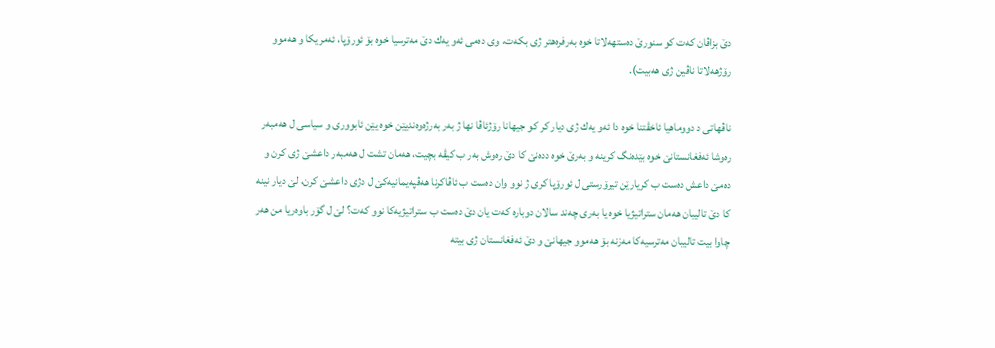دێ بزاڤان كه‌ت كو سنورێ ده‌ستهه‌لاتا خوه‌ به‌رفره‌هتر ژی بكه‌ت، وی ده‌می ئه‌و یه‌ك دێ مه‌ترسیا خوه‌ بۆ ئورۆپا، ئه‌مریكا و هه‌موو رۆژهه‌لاتا ناڤین ژی هه‌بیت).

ناڤهاتی د دووماهیا ئاخڤتنا خوه‌ دا ئه‌و یه‌ك ژی دیار كر كو جیهانا رۆژئاڤا نها ژ به‌ر به‌رژه‌وه‌ندیێن خوه‌ یێن ئابووری و سیاسی ل هه‌مبه‌ر ره‌وشا ئه‌فغانستانێ خوه‌ بێده‌نگ كرینه‌ و به‌رێ خوه‌ دده‌نێ كا دێ ره‌وش به‌ر ب كیڤه‌ بچیت، هه‌مان تشت ل هه‌مبه‌ر داعشێ ژی كرن و ده‌مێ داعش ده‌ست ب كریارێن تیرۆرستی ل ئورۆپا كری ژ نوو وان ده‌ست ب ئاڤاكرنا هه‌ڤپه‌یمانیه‌كێ ل دژی داعشێ كرن، لێ دیار نینه‌ كا دێ تالیبان هه‌مان ستراتیژیا خوه‌ یا به‌ری چه‌ند سالان دوباره‌ كه‌ت یان دێ ده‌ست ب ستراتیژیه‌كا نوو كه‌ت؟ لێ ل گۆر باوه‌ریا من هه‌ر چاوا بیت تالیبان مه‌ترسیه‌كا مه‌زنه‌ بۆ هه‌موو جیهانێ و دێ ئه‌فغانستان ژی بیته‌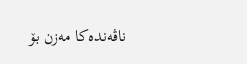ناڤه‌نده‌كا مه‌زن بۆ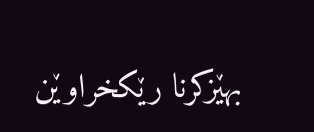بهێزكرنا رێكخراوێن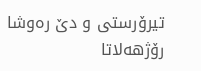تیرۆرستی و دێ ره‌وشا رۆژهه‌لاتا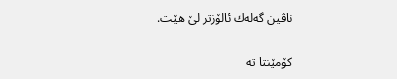ناڤین گه‌له‌ك ئالۆزتر لێ هێت.

کۆمێنتا تە